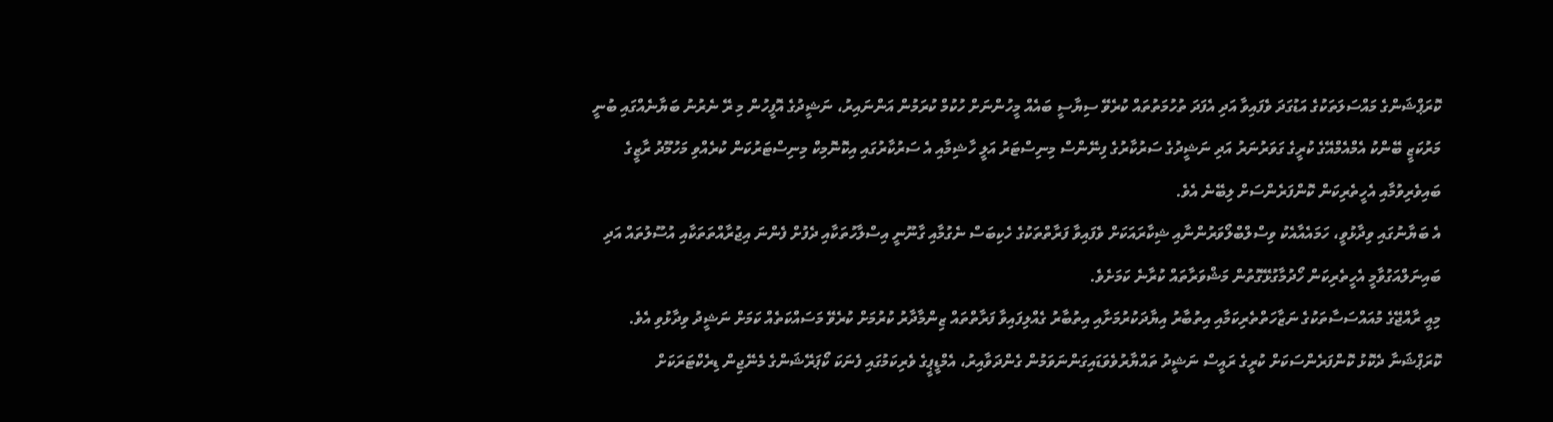ކޮރަޕްޝަންގެ މައްސަލަތަކުގެ އަޑުގަދަ ވެފައިވާ އަދި އެފަދަ ތުހުމަތުތައް ކުރެވޭ ސިޔާސީ ބައެއް މީހުންނަށް ހުކުމް ކުރަމުން އަންނައިރު، ނަޝީދުގެ އޮފީހުން މި ރޭ ނެރުނު ބަޔާނެއްގައި ބުނީ މަރުކަޒީ ބޭންކު އެމްއެމްއޭގެ ކުރީގެ ގަވަރުނަރު އަދި ނަޝީދުގެ ސަރުކާރުގެ ފިނޭންސް މިނިސްޓަރު އަލީ ހާޝިމާއި އެ ސަރުކާރުގައި އިކޮނޮމިކް މިނިސްޓަރުކަން ކުރެއްވި މަހުމޫދު ރާޒީގެ ބައިވެރިވުމާއި އެހީތެރިކަން ކޮންފަރެންސަށް ލިބޭނެ އެވެ.
އެ ބަޔާނުގައި ވިދާޅުވީ، ހަމައެއާއެކު ވިސްލްބްލޯވަރުންނާއި ޝިކާރައަކަށް ވެފައިވާ ފަރާތްތަކުގެ ހެކިބަސް ނެގުމާއި ގާނޫނީ އިސްލާހުތަކާއި ދެފުށް ފެންނަ އިޖުރާއްތަތަކާއި އުސޫލުތައް އަދި ބައިނަލްއަގުވާމީ އެހީތެރިކަން ހޯދުމާގުޅޭގޮތުން މަޝްވަރާތައް ކުރާނެ ކަމަށެވެ.
މިއީ ރާއްޖޭގެ މުއައްސަސާތަކުގެ ނަޒާހަތްތެރިކަމާއި އިތުބާރު އިޔާދަކުރުމަށާއި އިތުބާރު ގެއްލިފައިވާ ފަރާތްތައް ޒިންމާދާރު ކުރުމަށް ކުރެވޭ މަސައްކަތެއް ކަމަށް ނަޝީދު ވިދާޅުވި އެވެ.
ކޮރަޕްޝަނާ ދެކޮޅު ކޮންފަރެންސަކަށް ކުރީގެ ރައީސް ނަޝީދު ތައްޔާރުވެވަޑައިގަންނަވަމުން ގެންދަވާއިރު، އެމްޑީޕީގެ ވެރިކަމުގައި ފެނަކަ ކޯޕަރޭޝަންގެ މެނޭޖިން ޑިރެކްޓަރަކަށް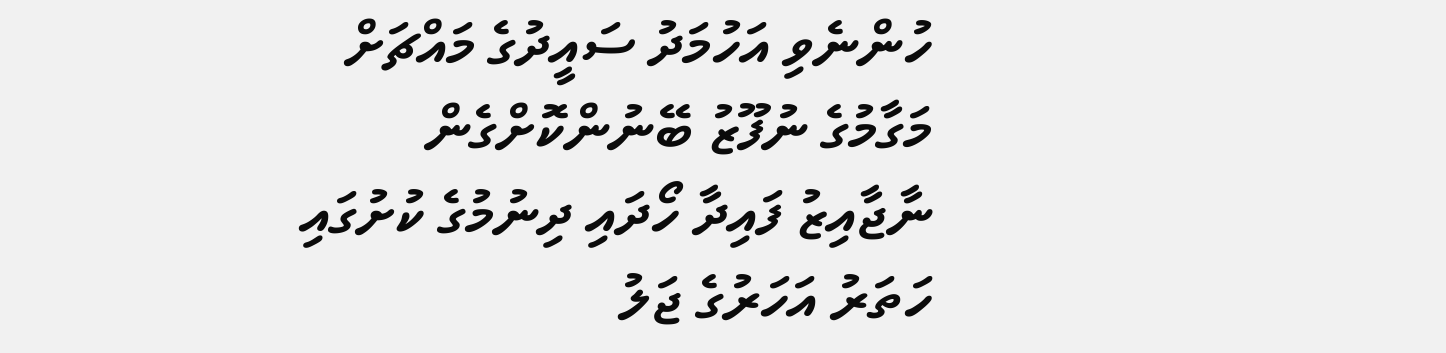ހުންނެވި އަހުމަދު ސައީދުގެ މައްޗަށް މަގާމުގެ ނުފޫޒު ބޭނުންކޮށްގެން ނާޖާއިޒު ފައިދާ ހޯދައި ދިނުމުގެ ކުށުގައި ހަތަރު އަހަރުގެ ޖަލު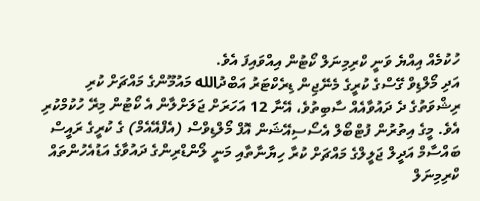ހުކުމެއް އިއްޔެ ވަނީ ކްރިމިނަލް ކޯޓުން އިއްވައިފަ އެވެ.
އަދި މޯލްޑިވް ގޭސްގެ ކުރީގެ މެނޭޖިން ޑިރެކްޓަރު އަބްދުالله މައުމޫންގެ މައްޗަށް ކުރި ރިޝްވަތުގެ ދެ ދައުވާއެއް ސާބިތުވެ، އޭނާ 12 އަހަރަށް ޖަލަށްލާން އެ ކޯޓުން މިރޭ ހުކުމްކުރި އެވެ. މީގެ އިތުރުން ފުޓްބޯލް އެސޯސިއޭޝަން އޮފް މޯލްޑިވްސް (އެފްއޭއެމް) ގެ ކުރީގެ ރައީސް ބައްސާމް އަދީލް ޖަލީލްގެ މައްޗަށް ކުރާ ހިޔާނާތާއި މަނީ ލޯންޑްރިންގެ ދައުވާގެ އަޑުއެހުންތައް ކްރިމިނަލް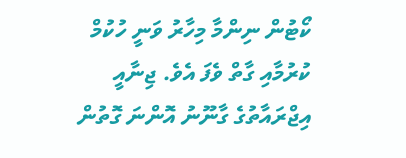ކޯޓުން ނިންމާ މިހާރު ވަނީ ހުކުމް ކުރުމާއި ގާތް ވެފަ އެވެ. ޖިނާއީ އިޖްރައާތުގެ ގާނޫނު އޮންނަ ގޮތުން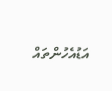އަޑުއެހުންތައް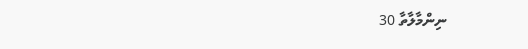ނިންމާލާތާ 30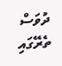ދުވަސް ތެރޭގައި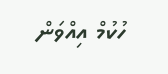ހުކުމް އިއްވަން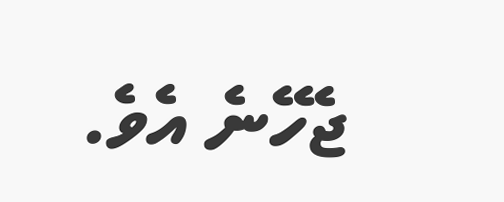ޖެހޭނެ އެވެ.